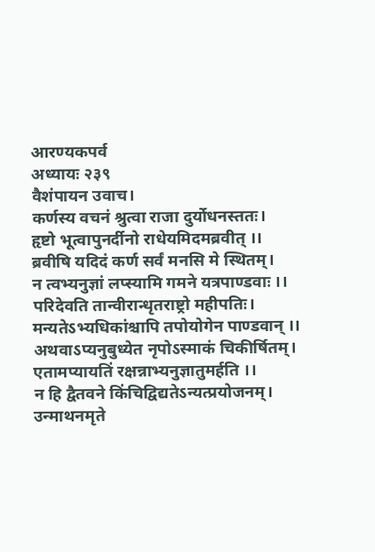आरण्यकपर्व
अध्यायः २३९
वैशंपायन उवाच।
कर्णस्य वचनं श्रुत्वा राजा दुर्योधनस्ततः।
हृष्टो भूत्वापुनर्दीनो राधेयमिदमब्रवीत् ।।
ब्रवीषि यदिदं कर्ण सर्वं मनसि मे स्थितम्।
न त्वभ्यनुज्ञां लप्स्यामि गमने यत्रपाण्डवाः ।।
परिदेवति तान्वीरान्धृतराष्ट्रो महीपतिः।
मन्यतेऽभ्यधिकांश्चापि तपोयोगेन पाण्डवान् ।।
अथवाऽप्यनुबुध्येत नृपोऽस्माकं चिकीर्षितम्।
एतामप्यायतिं रक्षन्नाभ्यनुज्ञातुमर्हति ।।
न हि द्वैतवने किंचिद्विद्यतेऽन्यत्प्रयोजनम्।
उन्माथनमृते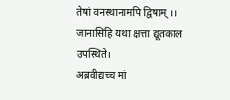तेषां वनस्थानामपि द्विषाम् ।।
जानासिहि यथा क्षत्ता द्यूतकाल उपस्थिते।
अब्रवीद्यच्च मां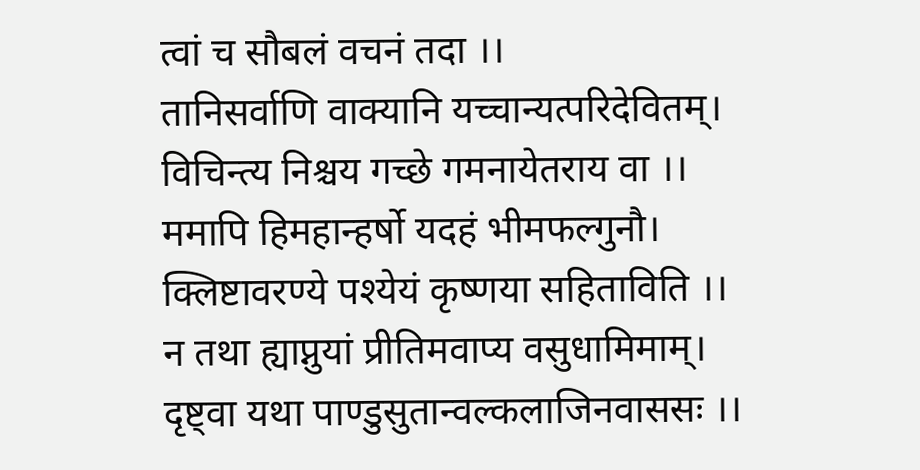त्वां च सौबलं वचनं तदा ।।
तानिसर्वाणि वाक्यानि यच्चान्यत्परिदेवितम्।
विचिन्त्य निश्चय गच्छे गमनायेतराय वा ।।
ममापि हिमहान्हर्षो यदहं भीमफल्गुनौ।
क्लिष्टावरण्ये पश्येयं कृष्णया सहिताविति ।।
न तथा ह्याप्नुयां प्रीतिमवाप्य वसुधामिमाम्।
दृष्ट्वा यथा पाण्डुसुतान्वल्कलाजिनवाससः ।।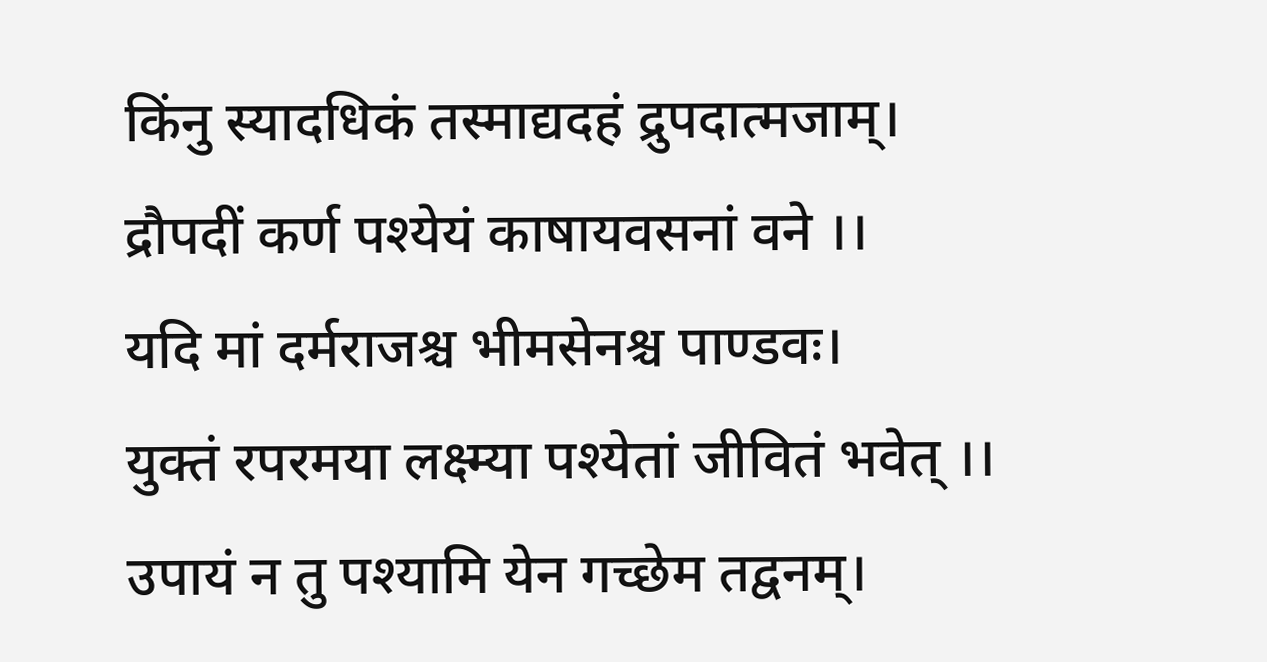किंनु स्यादधिकं तस्माद्यदहं द्रुपदात्मजाम्।
द्रौपदीं कर्ण पश्येयं काषायवसनां वने ।।
यदि मां दर्मराजश्च भीमसेनश्च पाण्डवः।
युक्तं रपरमया लक्ष्म्या पश्येतां जीवितं भवेत् ।।
उपायं न तु पश्यामि येन गच्छेम तद्वनम्।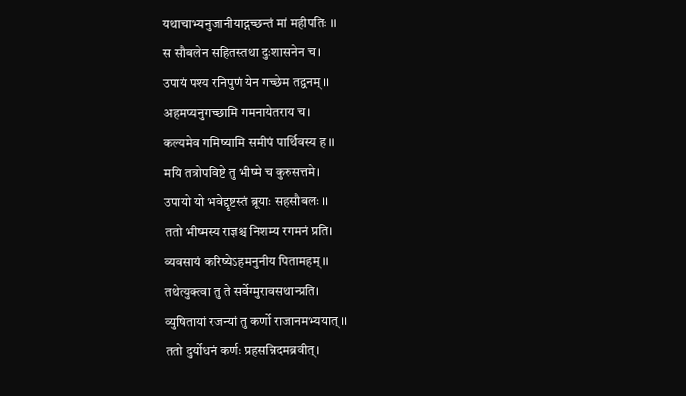यथाचाभ्यनुजानीयाद्गच्छन्तं मां महीपतिः ।।
स सौबलेन सहितस्तथा दुःशासनेन च।
उपायं पश्य रनिपुणं येन गच्छेम तद्वनम् ।।
अहमप्यनुगच्छामि गमनायेतराय च।
कल्यमेव गमिष्यामि समीपं पार्थिवस्य ह ।।
मयि तत्रोपविष्टे तु भीष्मे च कुरुसत्तमे।
उपायो यो भवेद्दृष्टस्तं ब्रूयाः सहसौबलः ।।
ततो भीष्मस्य राज्ञश्च निशम्य रगमनं प्रति।
व्यवसायं करिष्येऽहमनुनीय पितामहम् ।।
तथेत्युक्त्वा तु ते सर्वेग्मुरावसथान्प्रति।
व्युषितायां रजन्यां तु कर्णो राजानमभ्ययात् ।।
ततो दुर्योधनं कर्णः प्रहसन्निदमब्रवीत्।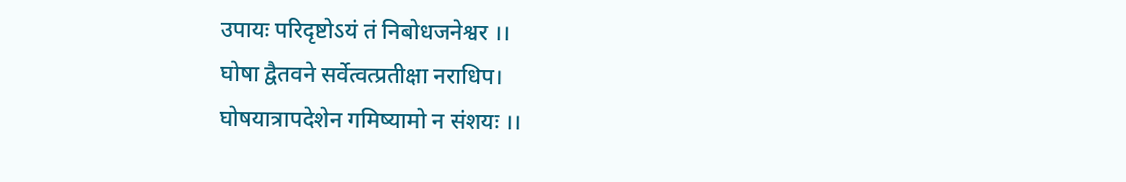उपायः परिदृष्टोऽयं तं निबोधजनेश्वर ।।
घोषा द्वैतवने सर्वेत्वत्प्रतीक्षा नराधिप।
घोषयात्रापदेशेन गमिष्यामो न संशयः ।।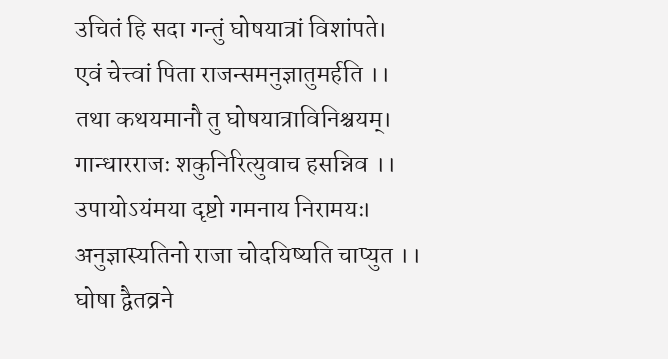उचितं हि सदा गन्तुं घोषयात्रां विशांपते।
एवं चेत्त्वां पिता राजन्समनुज्ञातुमर्हति ।।
तथा कथयमानौ तु घोषयात्राविनिश्चयम्।
गान्धारराजः शकुनिरित्युवाच हसन्निव ।।
उपायोऽयंमया दृष्टो गमनाय निरामयः।
अनुज्ञास्यतिनो राजा चोदयिष्यति चाप्युत ।।
घोषा द्वैतव्रने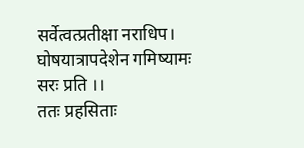सर्वेत्वत्प्रतीक्षा नराधिप।
घोषयात्रापदेशेन गमिष्यामः सरः प्रति ।।
ततः प्रहसिताः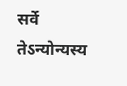सर्वे तेऽन्योन्यस्य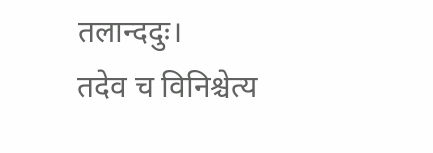तलान्ददुः।
तदेव च विनिश्चेत्य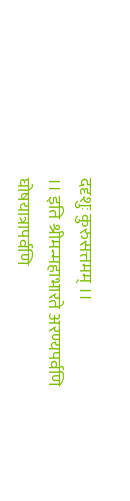ददृशुः कुरुसत्तमम् ।।
।। इति श्रीमन्महाभारते अरण्यपर्वणि
घोषयात्रापर्वणि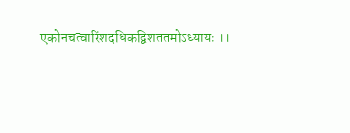एकोनचत्वारिंशदधिकद्विशततमोऽध्यायः ।।